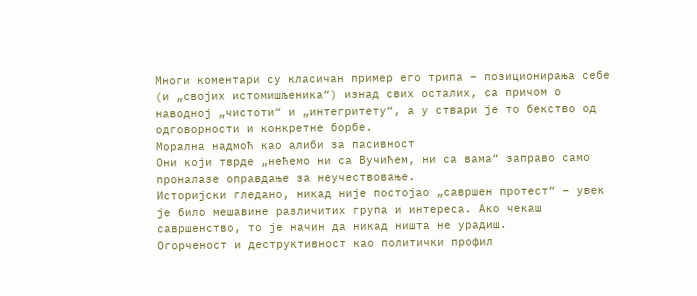Многи коментари су класичан пример его трипа – позиционирања себе (и „својих истомишљеника“) изнад свих осталих, са причом о наводној „чистоти“ и „интегритету“, а у ствари је то бекство од одговорности и конкретне борбе.
Морална надмоћ као алиби за пасивност
Они који тврде „нећемо ни са Вучићем, ни са вама“ заправо само проналазе оправдање за неучествовање.
Историјски гледано, никад није постојао „савршен протест“ – увек је било мешавине различитих група и интереса. Ако чекаш савршенство, то је начин да никад ништа не урадиш.
Огорченост и деструктивност као политички профил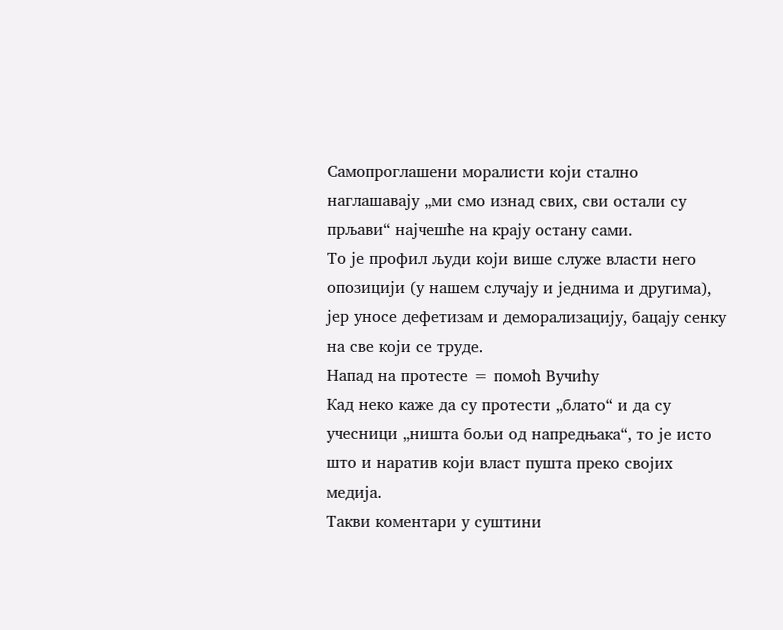Самопроглашени моралисти који стално наглашавају „ми смо изнад свих, сви остали су прљави“ најчешће на крају остану сами.
То је профил људи који више служе власти него опозицији (у нашем случају и једнима и другима), јер уносе дефетизам и деморализацију, бацају сенку на све који се труде.
Напад на протесте = помоћ Вучићу
Кад неко каже да су протести „блато“ и да су учесници „ништа бољи од напредњака“, то је исто што и наратив који власт пушта преко својих медија.
Такви коментари у суштини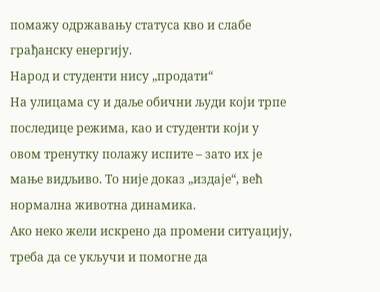помажу одржавању статуса кво и слабе грађанску енергију.
Народ и студенти нису „продати“
На улицама су и даље обични људи који трпе последице режима, као и студенти који у овом тренутку полажу испите – зато их је мање видљиво. То није доказ „издаје“, већ нормална животна динамика.
Ако неко жели искрено да промени ситуацију, треба да се укључи и помогне да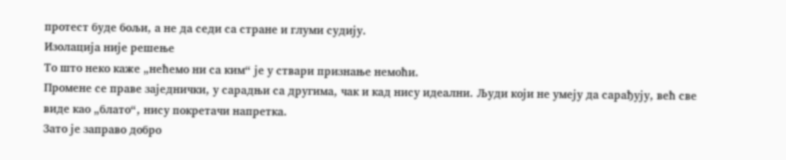протест буде бољи, а не да седи са стране и глуми судију.
Изолација није решење
То што неко каже „нећемо ни са ким“ је у ствари признање немоћи.
Промене се праве заједнички, у сарадњи са другима, чак и кад нису идеални. Људи који не умеју да сарађују, већ све виде као „блато“, нису покретачи напретка.
Зато је заправо добро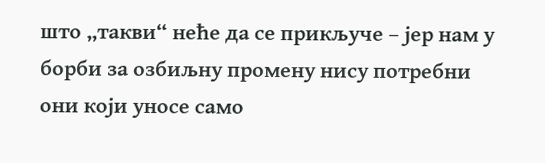што „такви“ неће да се прикључе – јер нам у борби за озбиљну промену нису потребни они који уносе само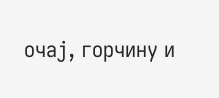очај, горчину и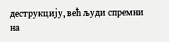деструкцију, већ људи спремни на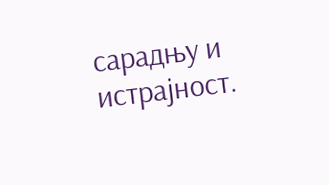сарадњу и истрајност.